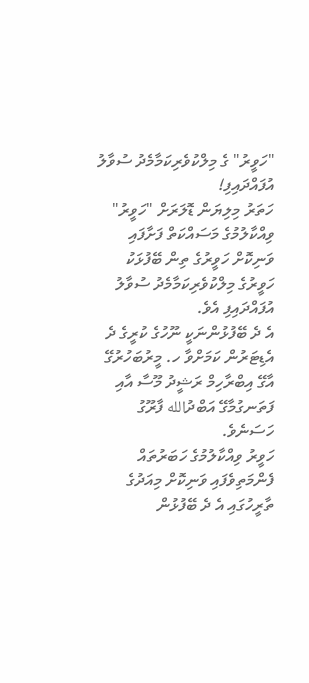"ހަވީރު" ގެ މިލްކުވެރިކަމާމެދު ސުވާލު އުފައްދައިފި!
ހަތަރު މިލިޔަން ޑޮލަރަށް "ހަވީރު" ވިއްކާލުމުގެ މަސައްކަތް ފަށާފައި ވަނިކޮށް ހަވީރުގެ ތިން ބޭފުޅަކު ހަވީރުގެ މިލްކުވެރިކަމާމެދު ސުވާލު އުފައްދައިފި އެވެ.
އެ ދެ ބޭފުޅުންނަކީ ނޫހުގެ ކުރީގެ ދެ އެޑިޓަރުން ކަމަށްވާ ހ. މީރުބަހުރުގޭ އާގޭ އިބްރާހިމް ރަޝީދު މޫސާ އާއި ފަތަނގުމާގޭ އަބްދުالله ފާރޫގު ހަސަނެވެ.
ހަވީރު ވިއްކާލުމުގެ ހަބަރުތައް ފެންމަތިވެފައި ވަނިކޮށް މިއަދުގެ ތާރީހުގައި އެ ދެ ބޭފުޅުން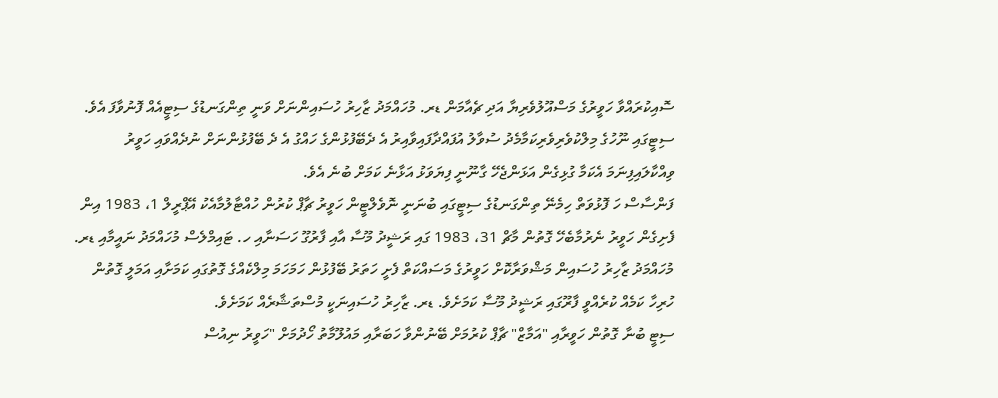ސޮއިކުރައްވާ ހަވީރުގެ މަސްއޫލުވެރިޔާ އަދި ޗެއާމަން ޑރ. މުހައްމަދު ޒާހިރު ހުސައިންނަށް ވަނީ ތިންގަނޑުގެ ސިޓީއެއް ފޮނުވާފަ އެވެ. ސިޓީގައި ނޫހުގެ މިލްކުވެރިވެރިކަމާމެދު ސުވާލު އުފައްދާފައިވާއިރު އެ ދެބޭފުޅުންގެ ހައްގު އެ ދެ ބޭފުޅުންނަށް ނުދެއްވައި ހަވީރު ވިއްކާލައިފިނަމަ އެކަމާ ގުޅިގެން އަޅަންޖެހޭ ގާނޫނީ ފިޔަވަޅު އަޅާނެ ކަމަށް ބުނެ އެވެ.
ފަންސާސް ހަ ފޮޅުވަތް ހިމެނޭ ތިންގަނޑުގެ ސިޓީގައި ބުނަނީ ނޮވެލްޓީން ހަވީރު ޗާޕް ކުރުން ހުއްޓާލުމާއެކު އޭޕްރީލް 1، 1983 އިން ފެށިގެން ހަވީރު ނެރުމާބެހޭ ގޮތުން މާޗް 31، 1983 ގައި ރަޝީދު މޫސާ އާއި ފާރުގޫ ހަސަނާއި ހ. ޓައިމްލެސް މުހައްމަދު ނައީމާއި ޑރ. މުހައްމަދު ޒާހިރު ހުސައިން މަޝްވަރާކޮށް ހަވީރުގެ މަސައްކަތް ފެށީ ހަތަރު ބޭފުޅުން ހަމަހަމަ މިލްކެއްގެ ގޮތުގައި ކަމަށާއި އަމަލީ ގޮތުން ހުރިހާ ކަމެއް ކުރެއްވީ ފާރޫގައި ރަޝީދު މޫސާ ކަމަށެވެ. ޑރ. ޒާހިރު ހުސައިނަކީ މުސްތަޝާރެއް ކަމަށެވެ.
ސިޓީ ބުނާ ގޮތުން ހަވީރާއި "އަމާޒް" ޗާޕް ކުރުމަށް ބޭނުންވާ ހަބަރާއި މައުލޫމާތު ހޯދުމަށް "ހަވީރު ނިއުސް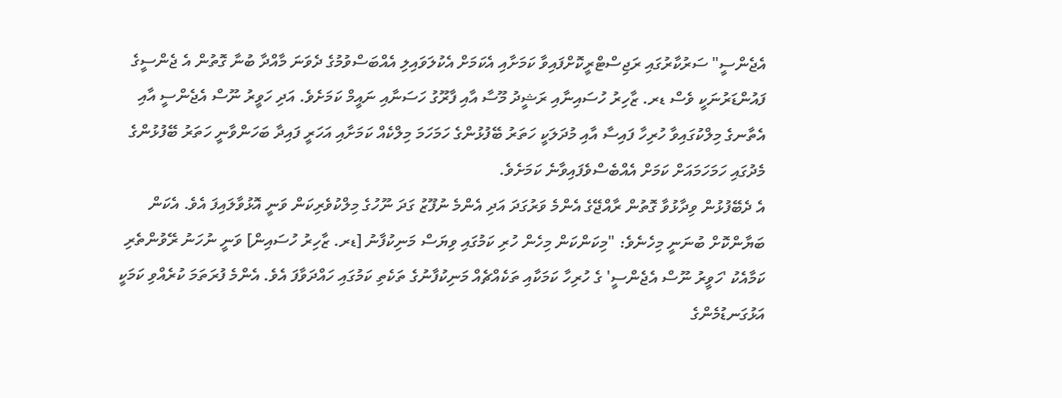އެޖެންސީ" ސަރުކާރުގައި ރަޖިސްޓްރީކޮށްފައިވާ ކަމަށާއި އެކަމަށް އެކުލަވައިލި އެއްބަސްވުމުގެ ދެވަނަ މާއްދާ ބުނާ ގޮތުން އެ ޖެންސީގެ ފައުންޑަރުނަކީ ވެސް ޑރ. ޒާހިރު ހުސައިނާއި ރަޝީދު މޫސާ އާއި ފާރޫގު ހަސަނާއި ނައީމް ކަމަށެވެ. އަދި ހަވީރު ނޫސް އެޖެންސީ އާއި އެތާނގެ މިލްކުގައިވާ ހުރިހާ ފައިސާ އާއި މުދަލަކީ ހަތަރު ބޭފުޅުންގެ ހަމަހަމަ މިލްކެއް ކަމަށާއި އަހަރީ ފައިދާ ބަހަންވާނީ ހަތަރު ބޭފުޅުންގެ މެދުގައި ހަމަހަމައަށް ކަމަށް އެއްބެސްވެފައިވާނެ ކަމަށެވެ.
އެ ދެބޭފުޅުން ވިދާޅުވާ ގޮތުން ރާއްޖޭގެ އެންމެ ވަރުގަދަ އަދި އެންމެ ނުފޫޒު ގަދަ ނޫހުގެ މިލްކުވެރިކަން ވަނީ އޮޅުވާލައިފަ އެވެ. އެކަން ބަޔާންކޮށް ބުނަނީ މިހެނެވެ: "މިކަންކަން މިހެން ހުރި ކަމުގައި ވިޔަސް މަނިކުފާނު [ޑރ. ޒާހިރު ހުސައިން] ވަނީ ނުހަނު ރޭވުންތެރި ކަމާއެކު 'ހަވީރު ނޫސް އެޖެންސީ' ގެ ހުރިހާ ކަމަކާއި ތަކެއްޗެއް މަނިކުފާނުގެ ތަކެތި ކަމުގައި ހައްދަވާފަ އެވެ. އެންމެ ފުރަތަމަ ކުރެއްވި ކަމަކީ އަޅުގަނޑުމެންގެ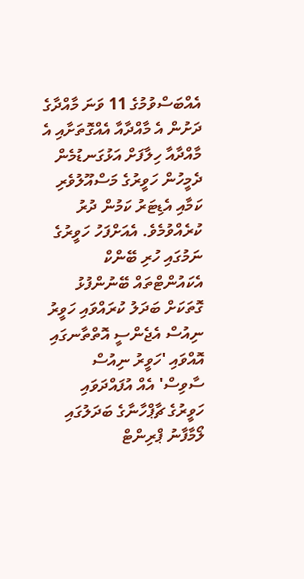އެއްބަސްވުމުގެ 11 ވަނަ މާއްދާގެ ދަށުން އެ މާއްދާއާ އެއްގޮތަށާއި އެ މާއްދާއާ ހިލާފަށް އަޅުގަނޑުމެން ދެމީހުން ހަވީރުގެ މަސްއޫލުވެރި ކަމާއި އެޑިޓަރު ކަމުން ދުރު ކުރެއްވުމެވެ. އެއަށްފަހު ހަވީރުގެ ނަމުގައި ހުރި ބޭންކް އެކައުންޓްތައް ބޭނުންފުޅު ގޮތަކަށް ބަދަލު ކުރައްވައި ހަވީރު ނިއުސް އެޖެންސީ އޮތްތާނގައި އޮއްވައި 'ހަވީރު ނިއުސް ސާވިސް' އެއް އުފައްދަވައި ހަވީރުގެ ޗާޕްހާނާގެ ބަދަލުގައި ލޯމާފާނު ޕްރިންޓް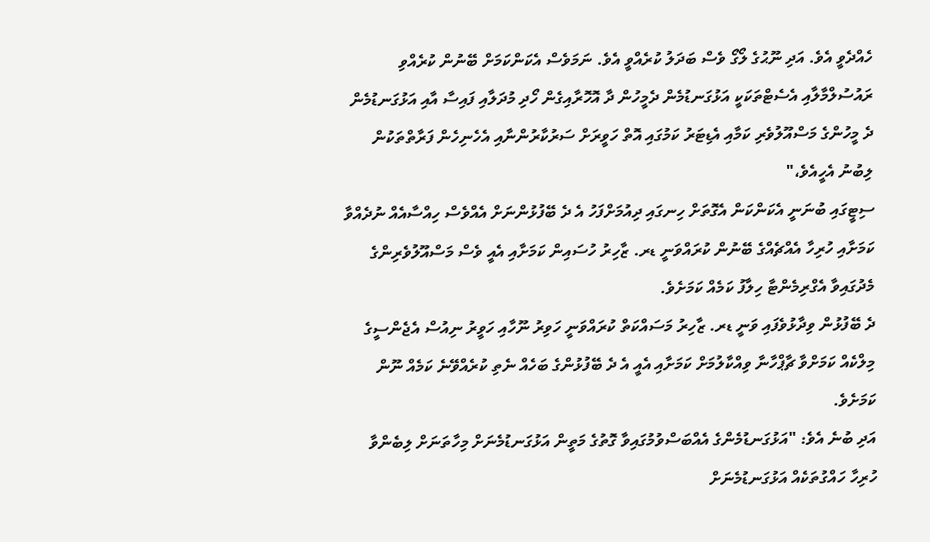ހެއްދެވީ އެވެ. އަދި ނޫޙުގެ ލޯގޯ ވެސް ބަދަލު ކުރެއްވީ އެވެ. ނަމަވެސް އެކަންކަމަށް ބޭނުން ކުރެއްވި ރައުސުލްމާލާއި އެސެޓްތަކަކީ އަޅުގަނޑުމެން ދެމީހުން ދާ އޮހޮރާއިގެން ހޯދި މުދަލާއި ފައިސާ އާއި އަޅުގަނޑުމެން ދެ މީހުންގެ މަސްއޫލުވެރި ކަމާއި އެޑިޓަރު ކަމުގައި އޮތް ހަވީރަށް ސަރުކާރުންނާއި އެހެނިހެން ފަރާތްތަކުން ލިބުނު އެހީއެވެ،"
ސިޓީގައި ބުނަނީ އެކަންކަން އެގޮތަށް ހިނގައި ދިއުމަށްފަހު އެ ދެ ބޭފުޅުންނަށް އެއްވެސް ހިއްސާއެއް ނުދެއްވާ ކަމަށާއި ހުރިހާ އެއްޗެއްގެ ބޭނުން ކުރައްވަނީ ޑރ. ޒާހިރު ހުސައިން ކަމަށާއި އެއީ ވެސް މަސްއޫލުވެރިންގެ މެދުގައިވާ އެގްރިމެންޓާ ހިލާފު ކަމެއް ކަމަށެވެ.
ދެ ބޭފުޅުން ވިދާޅުވެފައި ވަނީ ޑރ. ޒާހިރު މަސައްކަތް ކުރައްވަނީ ހަވިރު ނޫހާއި ހަވީރު ނިއުސް އެޖެންސީގެ މިލްކެއް ކަމަށްވާ ޗާޕްހާނާ ވިއްކާލުމަށް ކަމަށާއި އެއީ އެ ދެ ބޭފުޅުންގެ ބަހެއް ނެތި ކުރެއްވޭނެ ކަމެއް ނޫން ކަމަށެވެ.
އަދި ބުނެ އެވެ: "އަޅުގަނޑުމެންގެ އެއްބަސްވުމުގައިވާ ގޮތުގެ މަތީން އަޅުގަނޑުމެނަށް މިހާތަނަށް ލިބެންވާ ހުރިހާ ހައްގުތަކެއް އަޅުގަނޑުމެނަށް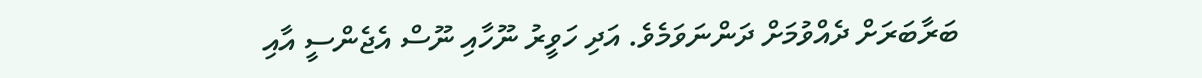ބަރާބަރަށް ދެއްވުމަށް ދަންނަވަމެވެ. އަދި ހަވީރު ނޫހާއި ނޫސް އެޖެންސީ އާއި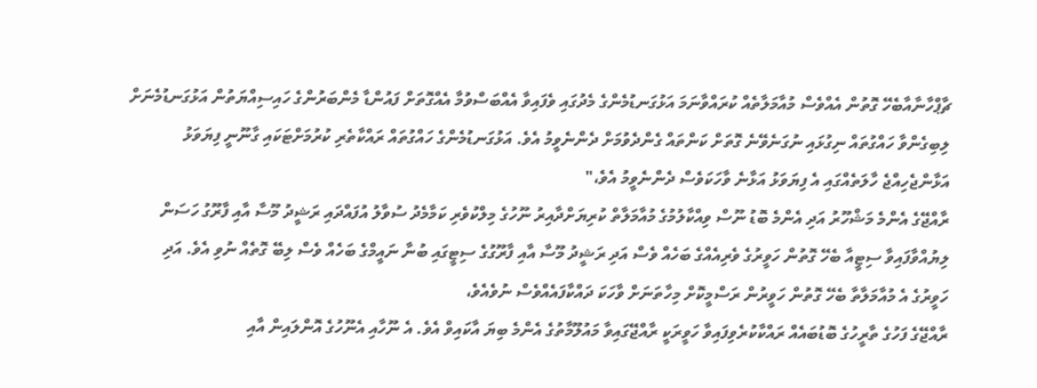ޗާޕްހާނާއާބެހޭ ގޮތުން އެއްވެސް މުއާމަލާތެއް ކުރައްވާނަމަ އަޅުގަނޑުމެންގެ މެދުގައި ވެފައިވާ އެއްބަސްވުމާ އެއްގޮތަށް ފައުންޑާ މެންބަރުންގެ ހައިސިއްޔަތުން އަޅުގަނޑުމެނަށް ލިބިގެންވާ ހައްގުތައް ނިގުޅައި ނުގަނެވޭނެ ގޮތަށް ކަންތައް ގެންދެވުމަށް ދެންނެވީމު އެވެ. އަޅުގަނޑުމެންގެ ހައްގުތައް ރައްކާތެރި ކުރުމަށްޓަކައި ގާނޫނީ ފިޔަވަޅު އަޅާންޖެހިއްޖެ ހާލަތެއްގައި އެ ފިޔަވަޅު އަޅާނެ ވާހަކަވެސް ދެންނެވީމު އެވެ،"
ރާއްޖޭގެ އެންމެ މަޝްހޫރު އަދި އެންމެ ބޮޑު ނޫސް ވިއްކާލުމުގެ މުއާމަލާތް ކުރިޔަށްދާއިރު ނޫހުގެ މިލްކުވެރި ކަމާމެދު ސުވާލު އުފައްދައި ރަޝީދު މޫސާ އާއި ފާރޫގު ހަސަން ލިޔުއްވާފައިވާ ސިޓީއާ ބެހޭ ގޮތުން ހަވީރުގެ ވެރިއެއްގެ ބަހެއް ވެސް އަދި ރަޝީދު މޫސާ އާއި ފާރޫގުގެ ސިޓީގައި ބުނާ ނައީމްގެ ބަހެއް ވެސް ލިބޭ ގޮތެއް ނުވި އެވެ. އަދި ހަވީރުގެ އެ މުއާމަލާތާ ބެހޭ ގޮތުން ހަވީރުން ރަސްމީކޮށް މިހާތަނަށް ވާހަކަ ދައްކާފައެއްވެސް ނުވެއެވެ،
ރާއްޖޭގެ ފަހުގެ ތާރީހުގެ ބޮޑުބައެއް ރައްކާކުރެވިފައިވާ ހަވީރަކީ ރާއްޖޭގައިވާ މައުލޫމާތުގެ އެންމެ ބިޔަ އާކައިވް އެވެ. އެ ނޫހާއި އެނޫހުގެ އޮންލައިން އާއި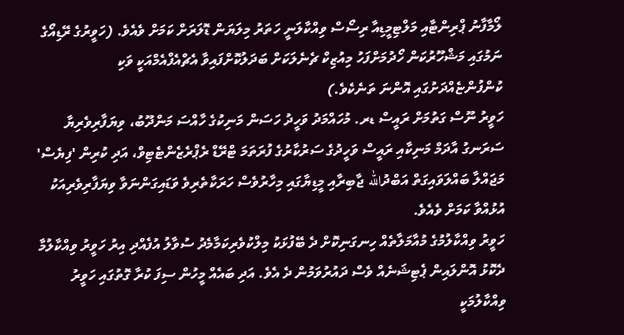ލޯމާފާނު ޕްރިންޓާއި މަލްޓިމީޑިއާ ރިސޯސް ވިއްކާލަނީ ހަތަރު މިލަޔަން ޑޮލަރަށް ކަމަށް ވެއެވެ. (ހަވީރުގެ ރޭޑިއޯގެ ނަމުގައި މަޝްހޫރުކަން ހޯދުމަށްފަހު މިއުޒިކް ޗެނެލަކަށް ބަދަލުކޮށްފައިވާ އެޗްއެފްއެމްއަކީ ވަކި ކުންފުންޏެއްދަށުގައި އޮންނަ ތަނެކެވެ.)
ހަވީރު ނޫސް ގަތުމަށް ރައީސް ޑރ. މުހައްމަދު ވަހީދު ހަސަން މަނިކުގެ ހާއްސަ މަންދޫބު، ވިޔަފާރިވެރިޔާ ސަރަނގު އާދަމް މަނިކާއި ރައީސް ވަހީދުގެ ސަރުކާރުގެ ފުރަތަމަ ޓްރޭޑް ރެޕްރެޒެންޓެޓިވް، އަދި ކުރިން 'ފިޔެސް' މަޖައްލާ ބައްލަވައިގަތް އަބްދުالله ޖާބިރާއި މީޑިޔާގައި މިހާރުވެސް ހަރަކާތެރިވެ ވަޑައިގަންނަވާ ވިޔަފާރިވެރިއަކު އުޅުއްވާ ކަމަށް ވެއެވެ.
ހަވީރު ވިއްކާލުމުގެ މުއާމަލާތެއް ހިނގަނިކޮށް ދެ ބޭފުޅަކު މިލްކުވެރިކަމާމެދު ސުވާލު އުފެއްދި އިރު ހަވީރު ވިއްކާލުމާ ދެކޮޅު އޮންލައިން ޕެޓިޝަނެއް ވެސް ދައުރުވަމުން ދެ އެވެ. އަދި ބައެއް މީހުން ސިފަ ކުރާ ގޮތުގައި ހަވީރު ވިއްކާލުމަކީ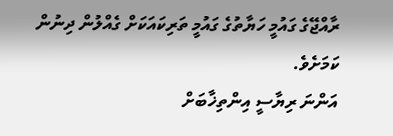ރާއްޖޭގެ ގައުމީ ހަޔާތުގެ ގައުމީ ތަރިކައަކަށް ގެއްލުން ދިނުން ކަމަށެވެ.
އަންނަ ރިޔާސީ އިންތިޚާބަށް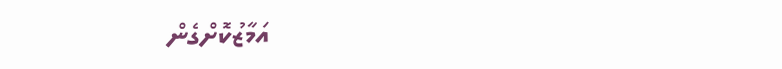އަމާޒުކޮށްގެން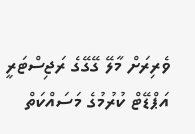ވެރިރަށް މާލޭ ގޭގޭގެ ރަޖިސްޓަރީ އަޕްޑޭޓް ކުރުމުގެ މަސައްކަތް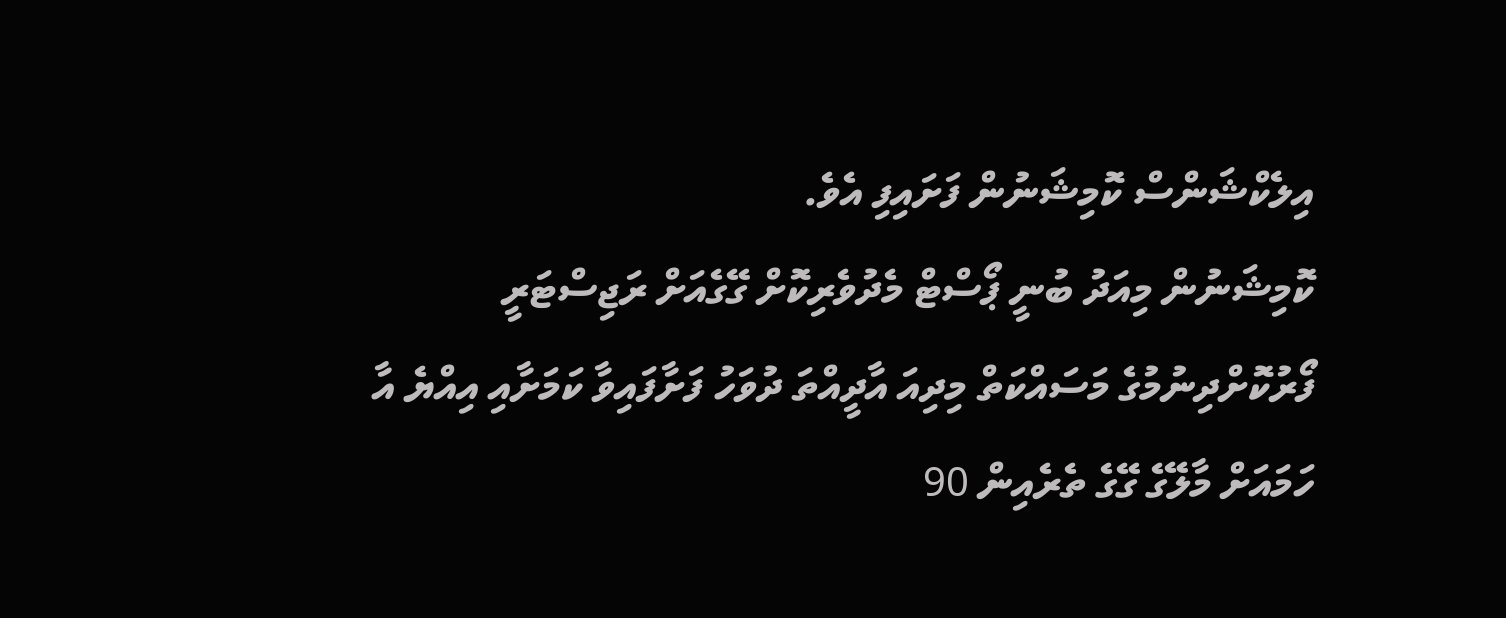އިލެކްޝަންސް ކޮމިޝަނުން ފަށައިފި އެވެ.
ކޮމިޝަނުން މިއަދު ބުނީ ޕޯސްޓް މެދުވެރިކޮށް ގޭގެއަށް ރަޖިސްޓަރީ ފޯރުކޮށްދިނުމުގެ މަސައްކަތް މިދިއަ އާދީއްތަ ދުވަހު ފަށާފައިވާ ކަމަށާއި އިއްޔެ އާ ހަމައަށް މާލޭގެ ގޭގެ ތެރެއިން 90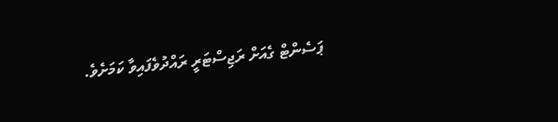ޕަސެންޓް ގެއަށް ރަޖިސްޓަރީ ރައްދުވެފައިވާ ކަމަށެވެ.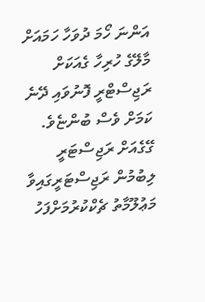އަންނަ ހޯމަ ދުވަހާ ހަމައަށް މާލޭގެ ހުރިހާ ގެއަކަށް ރަޖިސްޓްރީ ފޮނުވައި ދޭނެ ކަމަށް ވެސް ބުންޏެވެ.
ގޭގެއަށް ރަޖިސްޓަރީ ލިބުމުން ރަޖިސްޓަރީގައިވާ މަޢުލޫމާތު ޗެކްކުރުމަށްފަހު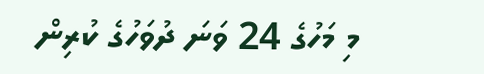މި މަހުގެ 24 ވަނަ ދުވަހުގެ ކުރިން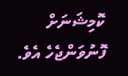ކޮމިޝަނަށް ފޮނުވަންޖެހެ އެވެ.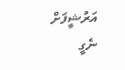އަރުޝީފަށް ނެގީ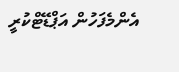އެންމެފަހުން އަޕްޑޭޓްކުރީ